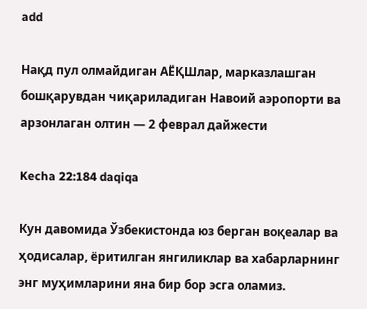add

Нақд пул олмайдиган АЁҚШлар, марказлашган бошқарувдан чиқариладиган Навоий аэропорти ва арзонлаган олтин — 2 феврал дайжести

Kecha 22:184 daqiqa

Кун давомида Ўзбекистонда юз берган воқеалар ва ҳодисалар, ёритилган янгиликлар ва хабарларнинг энг муҳимларини яна бир бор эсга оламиз.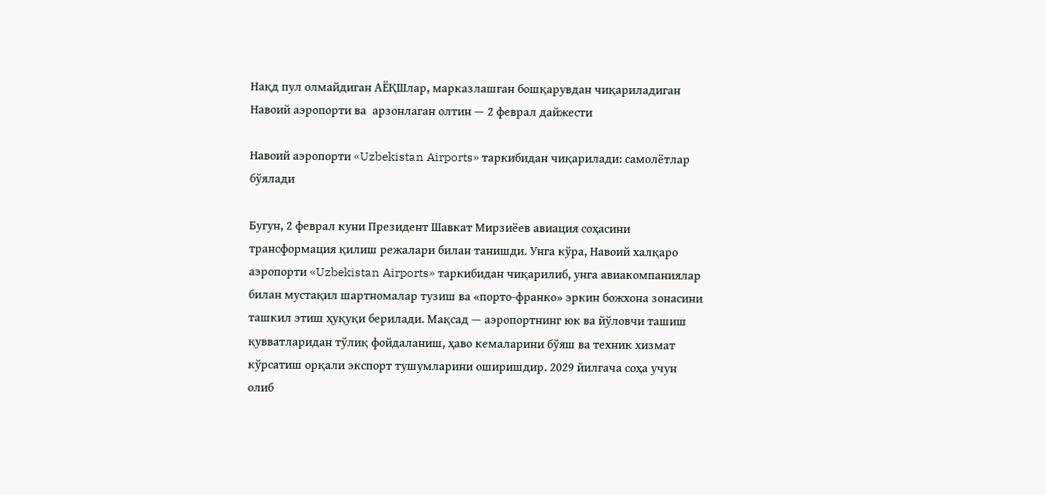Нақд пул олмайдиган АЁҚШлар, марказлашган бошқарувдан чиқариладиган Навоий аэропорти ва  арзонлаган олтин — 2 феврал дайжести

Навоий аэропорти «Uzbekistan Airports» таркибидан чиқарилади: самолётлар бўялади

Бугун, 2 феврал куни Президент Шавкат Мирзиёев авиация соҳасини трансформация қилиш режалари билан танишди. Унга кўра, Навоий халқаро аэропорти «Uzbekistan Airports» таркибидан чиқарилиб, унга авиакомпаниялар билан мустақил шартномалар тузиш ва «порто-франко» эркин божхона зонасини ташкил этиш ҳуқуқи берилади. Мақсад — аэропортнинг юк ва йўловчи ташиш қувватларидан тўлиқ фойдаланиш, ҳаво кемаларини бўяш ва техник хизмат кўрсатиш орқали экспорт тушумларини оширишдир. 2029 йилгача соҳа учун олиб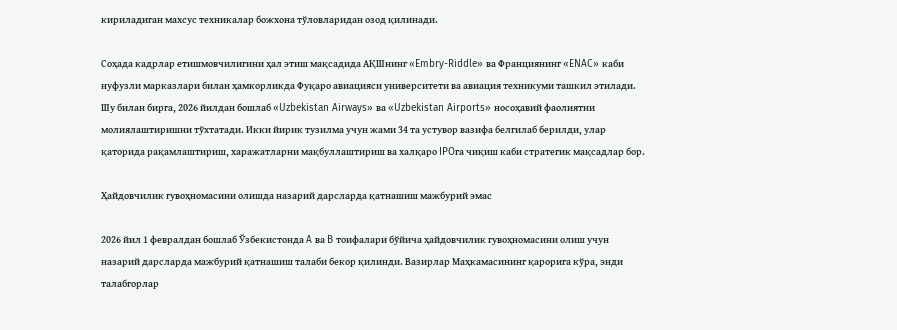кириладиган махсус техникалар божхона тўловларидан озод қилинади.

Соҳада кадрлар етишмовчилигини ҳал этиш мақсадида АҚШнинг «Embry-Riddle» ва Франциянинг «ENAC» каби нуфузли марказлари билан ҳамкорликда Фуқаро авиацияси университети ва авиация техникуми ташкил этилади. Шу билан бирга, 2026 йилдан бошлаб «Uzbekistan Airways» ва «Uzbekistan Airports» носоҳавий фаолиятни молиялаштиришни тўхтатади. Икки йирик тузилма учун жами 34 та устувор вазифа белгилаб берилди, улар қаторида рақамлаштириш, харажатларни мақбуллаштириш ва халқаро IPOга чиқиш каби стратегик мақсадлар бор.

Ҳайдовчилик гувоҳномасини олишда назарий дарсларда қатнашиш мажбурий эмас

2026 йил 1 февралдан бошлаб Ўзбекистонда A ва B тоифалари бўйича ҳайдовчилик гувоҳномасини олиш учун назарий дарсларда мажбурий қатнашиш талаби бекор қилинди. Вазирлар Маҳкамасининг қарорига кўра, энди талабгорлар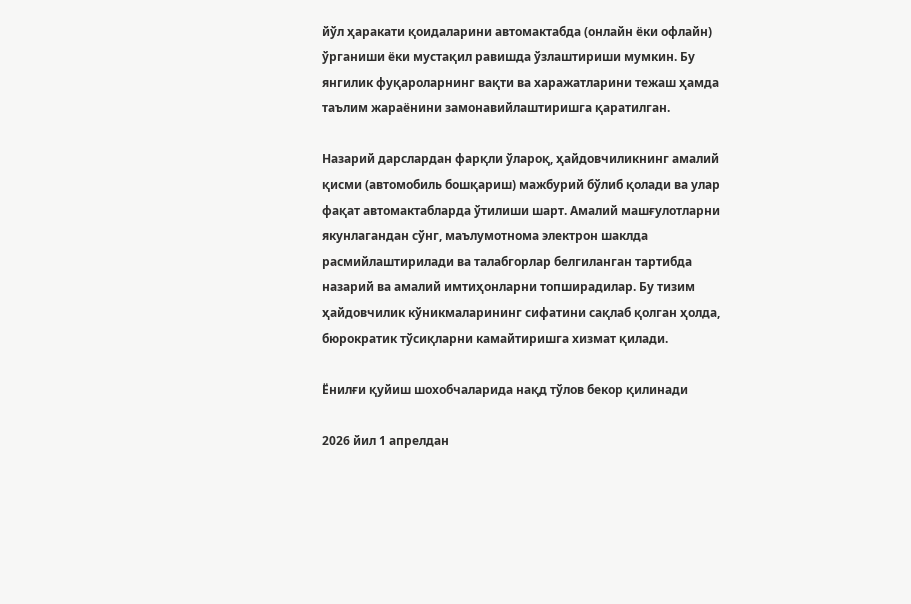йўл ҳаракати қоидаларини автомактабда (онлайн ёки офлайн) ўрганиши ёки мустақил равишда ўзлаштириши мумкин. Бу янгилик фуқароларнинг вақти ва харажатларини тежаш ҳамда таълим жараёнини замонавийлаштиришга қаратилган.

Назарий дарслардан фарқли ўлароқ, ҳайдовчиликнинг амалий қисми (автомобиль бошқариш) мажбурий бўлиб қолади ва улар фақат автомактабларда ўтилиши шарт. Амалий машғулотларни якунлагандан сўнг, маълумотнома электрон шаклда расмийлаштирилади ва талабгорлар белгиланган тартибда назарий ва амалий имтиҳонларни топширадилар. Бу тизим ҳайдовчилик кўникмаларининг сифатини сақлаб қолган ҳолда, бюрократик тўсиқларни камайтиришга хизмат қилади.

Ёнилғи қуйиш шохобчаларида нақд тўлов бекор қилинади

2026 йил 1 апрелдан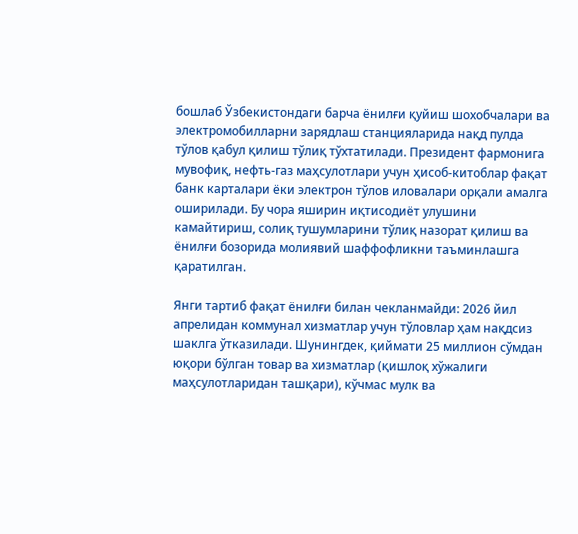бошлаб Ўзбекистондаги барча ёнилғи қуйиш шохобчалари ва электромобилларни зарядлаш станцияларида нақд пулда тўлов қабул қилиш тўлиқ тўхтатилади. Президент фармонига мувофиқ, нефть-газ маҳсулотлари учун ҳисоб-китоблар фақат банк карталари ёки электрон тўлов иловалари орқали амалга оширилади. Бу чора яширин иқтисодиёт улушини камайтириш, солиқ тушумларини тўлиқ назорат қилиш ва ёнилғи бозорида молиявий шаффофликни таъминлашга қаратилган.

Янги тартиб фақат ёнилғи билан чекланмайди: 2026 йил апрелидан коммунал хизматлар учун тўловлар ҳам нақдсиз шаклга ўтказилади. Шунингдек, қиймати 25 миллион сўмдан юқори бўлган товар ва хизматлар (қишлоқ хўжалиги маҳсулотларидан ташқари), кўчмас мулк ва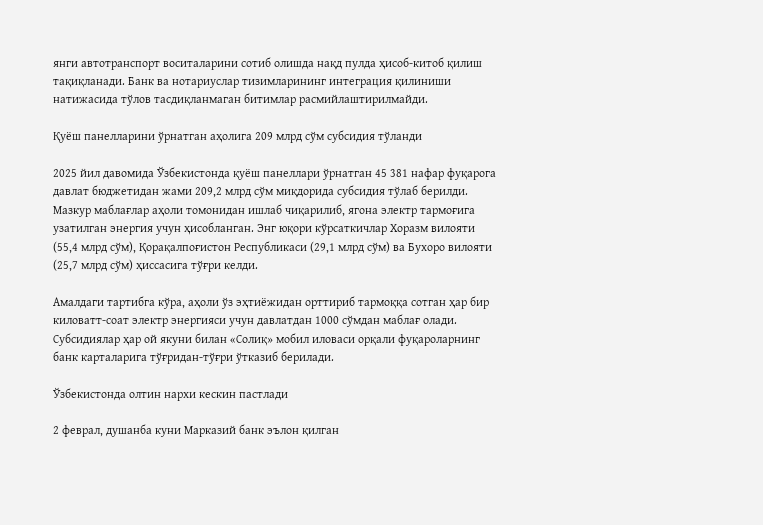янги автотранспорт воситаларини сотиб олишда нақд пулда ҳисоб-китоб қилиш тақиқланади. Банк ва нотариуслар тизимларининг интеграция қилиниши натижасида тўлов тасдиқланмаган битимлар расмийлаштирилмайди.

Қуёш панелларини ўрнатган аҳолига 209 млрд сўм субсидия тўланди

2025 йил давомида Ўзбекистонда қуёш панеллари ўрнатган 45 381 нафар фуқарога давлат бюджетидан жами 209,2 млрд сўм миқдорида субсидия тўлаб берилди. Мазкур маблағлар аҳоли томонидан ишлаб чиқарилиб, ягона электр тармоғига узатилган энергия учун ҳисобланган. Энг юқори кўрсаткичлар Хоразм вилояти (55,4 млрд сўм), Қорақалпоғистон Республикаси (29,1 млрд сўм) ва Бухоро вилояти (25,7 млрд сўм) ҳиссасига тўғри келди.

Амалдаги тартибга кўра, аҳоли ўз эҳтиёжидан орттириб тармоққа сотган ҳар бир киловатт-соат электр энергияси учун давлатдан 1000 сўмдан маблағ олади. Субсидиялар ҳар ой якуни билан «Солиқ» мобил иловаси орқали фуқароларнинг банк карталарига тўғридан-тўғри ўтказиб берилади.

Ўзбекистонда олтин нархи кескин пастлади

2 феврал, душанба куни Марказий банк эълон қилган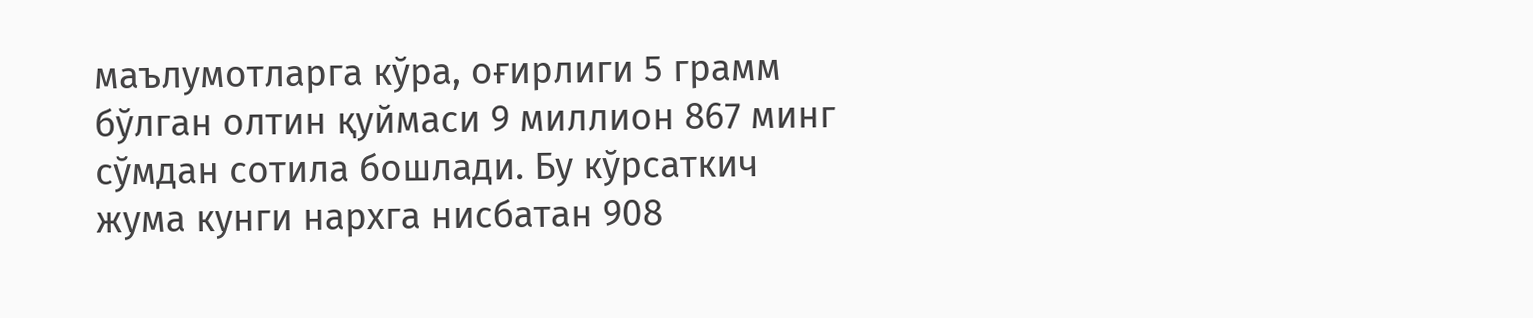маълумотларга кўра, оғирлиги 5 грамм бўлган олтин қуймаси 9 миллион 867 минг сўмдан сотила бошлади. Бу кўрсаткич жума кунги нархга нисбатан 908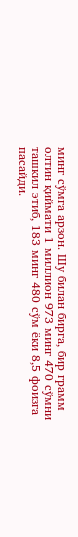минг сўмга арзон. Шу билан бирга, бир грамм олтин қиймати 1 миллион 973 минг 470 сўмни ташкил этиб, 183 минг 480 сўм ёки 8,5 фоизга пасайди.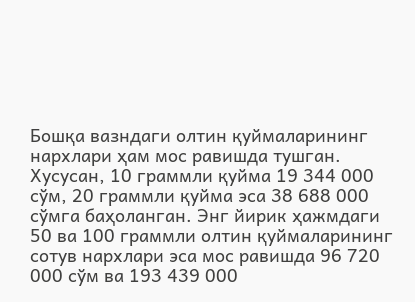Бошқа вазндаги олтин қуймаларининг нархлари ҳам мос равишда тушган. Хусусан, 10 граммли қуйма 19 344 000 сўм, 20 граммли қуйма эса 38 688 000 сўмга баҳоланган. Энг йирик ҳажмдаги 50 ва 100 граммли олтин қуймаларининг сотув нархлари эса мос равишда 96 720 000 сўм ва 193 439 000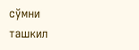сўмни ташкил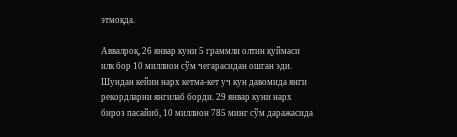этмоқда.

Аввалроқ, 26 январ куни 5 граммли олтин қуймаси илк бор 10 миллион сўм чегарасидан ошган эди. Шундан кейин нарх кетма-кет уч кун давомида янги рекордларни янгилаб борди. 29 январ куни нарх бироз пасайиб, 10 миллион 785 минг сўм даражасида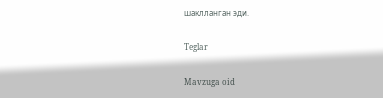шаклланган эди.

Teglar

Mavzuga oid